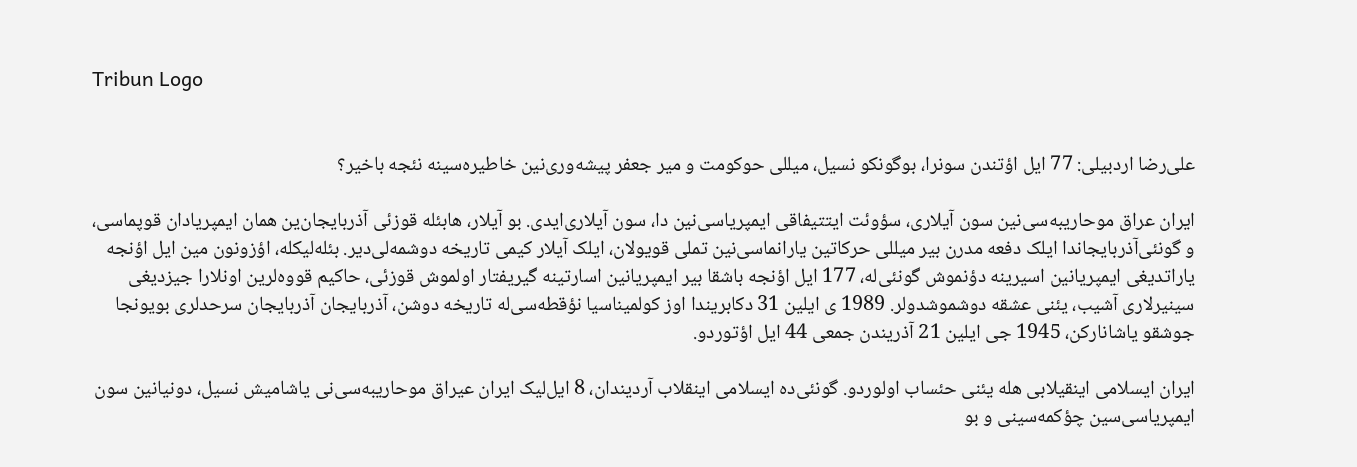Tribun Logo


علی‌رضا اردبیلی: 77 ایل اؤتندن سونرا، بوگونکو نسیل، میللی حوکومت و میر جعفر پیشه‌وری‌نین خاطیره‌سینه نئجه باخیر؟

ایران عراق موحاریبه‌سی‌نین سون آیلاری، سؤوئت ایتتیفاقی ایمپریاسی‌نین دا، سون آیلاری‌ایدی. بو آیلار، هابئله قوزئی آذربایجان‌ین همان ایمپریادان قوپماسی، و گونئی‌آذربایجاندا ایلک دفعه مدرن بیر میللی حرکاتین یارانماسی‌نین تملی قویولان، ایلک آیلار کیمی تاریخه دوشمه‌لی‌دیر. بئله‌لیکله، اؤزونون مین ایل اؤنجه یاراتدیغی ایمپریانین اسیرینه دؤنموش گونئی‌له، 177 ایل اؤنجه باشقا بیر ایمپریانین اسارتینه گیریفتار اولموش قوزئی‌، حاکیم قووه‌لرین اونلارا جیزدیغی سینیرلاری آشیب، یئنی عشقه دوشموشدولر. 1989 ی ایلین 31 دکابریندا اوز کولمیناسیا نؤقطه‌سی‌له تاریخه دوشن، آذربایجان آذربایجان سرحدلری بویونجا جوشقو یاشانارکن، 1945 جی ایلین 21 آذریندن جمعی 44 ایل اؤتوردو.

ایران ایسلامی اینقیلابی هله یئنی حئساب اولوردو. گونئی‌ده ایسلامی اینقلاب آردیندان، 8 ایل‌لیک ایران عیراق موحاریبه‌سی‌نی یاشامیش نسیل، دونیانین سون ایمپریاسی‌سین چؤکمه‌سینی و بو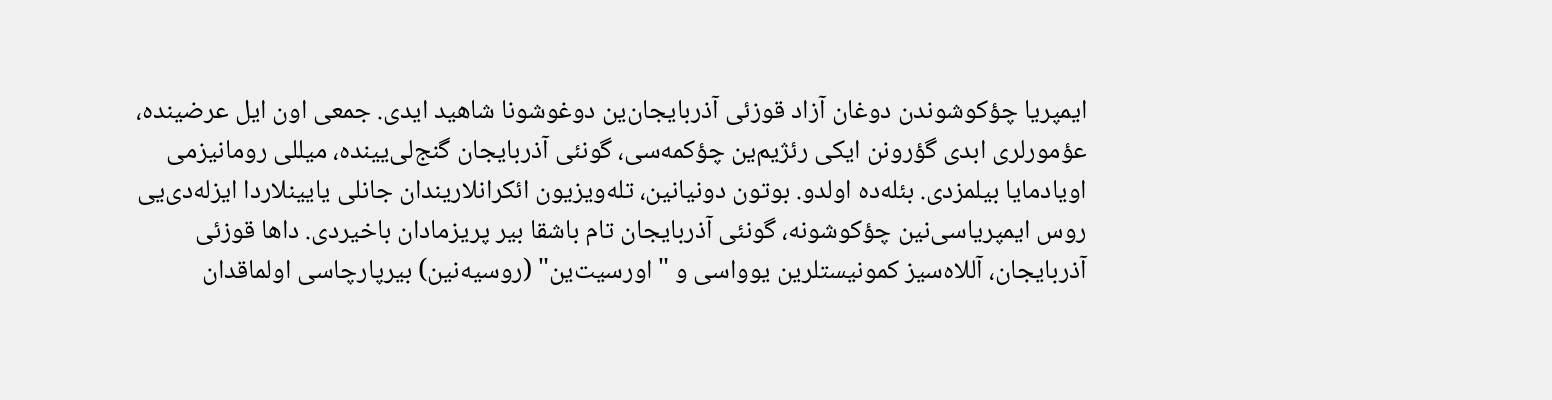ایمپریا چؤکوشوندن دوغان آزاد قوزئی آذربایجان‌ین دوغوشونا شاهید ایدی. جمعی اون ایل عرضینده، عؤمورلری ابدی گؤرونن ایکی رئژیم‌ین چؤکمه‌سی، گونئی آذربایجان گنج‌لی‌یینده، میللی رومانیزمی اویادمایا بیلمزدی. بئله‌ده اولدو. بوتون دونیانین، تله‌ویزیون ائکرانلاریندان جانلی یایینلاردا ایزله‌دی‌یی روس ایمپریاسی‌نین چؤکوشونه، گونئی آذربایجان تام باشقا بیر پریزمادان باخیردی. داها قوزئی آذربایجان، آللاه‌سیز کمونیستلرین یوواسی و "اورسیت‌ین" (روسیه‌نین) بیرپارچاسی اولماقدان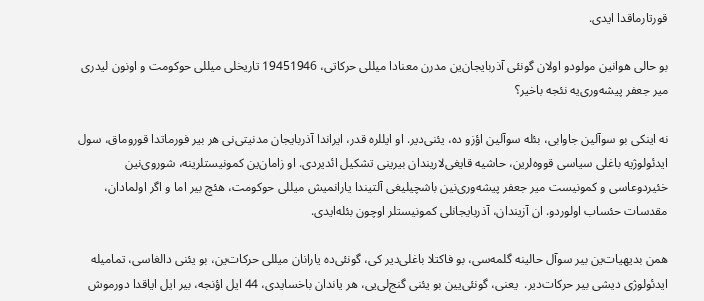قورتارماقدا ایدی.

بو حالی هوانین مولودو اولان گونئی آذربایجان‌ین مدرن معنادا میللی حرکاتی‌، 19451946 تاریخلی میللی حوکومت و اونون لیدری میر جعفر پیشه‌وری‌یه نئجه باخیر؟

نه اینکی بو سوآلین جاوابی، بئله سوآلین اؤزو ده، یئنی‌دیر. او ایللره قدر، ایراندا آذربایجان مدنیتی‌نی هر بیر فورماتدا قوروماق، سول ایدئولوژیه باغلی سیاسی قووه‌لرین، حاشیه قایغی‌لاریندان بیرینی تشکیل ائدیردی. او زامان‌ین کمونیستلرینه، شوروی‌نین خئیردوعاسی و کمونیست میر جعفر پیشه‌وری‌نین باشچیلیغی آلتیندا یارانمیش میللی حوکومت، هئچ بیر اما و اگر اولمادان، مقدسات حئساب اولوردو. ان آزیندان، آذربایجانلی کمونیستلر اوچون بئله‌ایدی.

همن بدیهیات‌ین بیر سوآل حالینه گلمه‌سی، بو فاکتلا باغلی‌دیر کی، گونئی‌ده یارانان میللی حرکات‌ین، بو یئنی دالغاسی، تمامیله ایدئولوژی دیشی بیر حرکات‌دیر.  یعنی، گونئی‌یین بو یئنی گنج‌لی‌یی‌، هر یاندان باخسایدی، 44 ایل اؤنجه، بیر ایل ایاقدا دورموش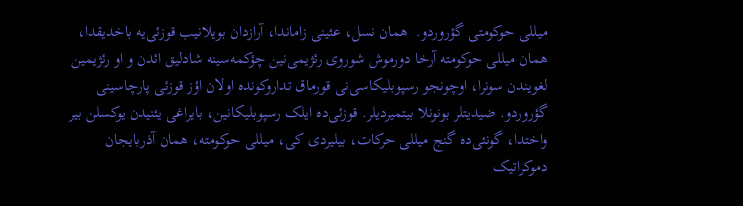میللی حوکومتی گؤروردو.  همان نسل، عئینی زاماندا، آرازدان بویلانیب قوزئی‌یه باخدیقدا، همان میللی حوکومته آرخا دورموش شوروی رئژیمی‌نین چؤکمه‌سینه شادلیق ائدن و او رئژیمین لغویندن سونرا، اوچونجو رسپوبلیکاسی‌نی قورماق تداروکونده اولان اؤز قوزئی پارچاسینی گؤروردو. ضیدیتلر بونونلا بیتمیردیلر. قوزئی‌ده ایلک رسپوبلیکانین، بایراغی یئنیدن یوکسلن بیر واختدا، گونئی‌ده‌ گنج‌ میللی حرکات، بیلیردی کی، میللی حوکومته، همان آذربایجان دموکراتیک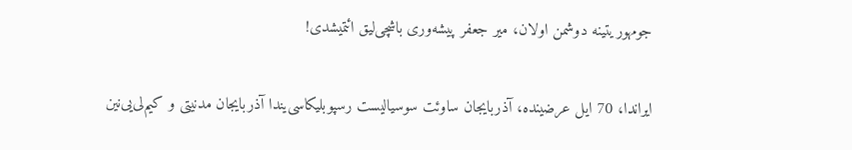جومهوریتینه دوشمن اولان، میر جعفر پیشه‌وری باشچی‌لیق ائتمیشدی!

ایراندا، 70 ایل عرضینده، آذربایجان ساوئت سوسیالیست رسپوبلیکاسی‌یندا آذربایجان مدنیتی و کیم‌لی‌یی‌نین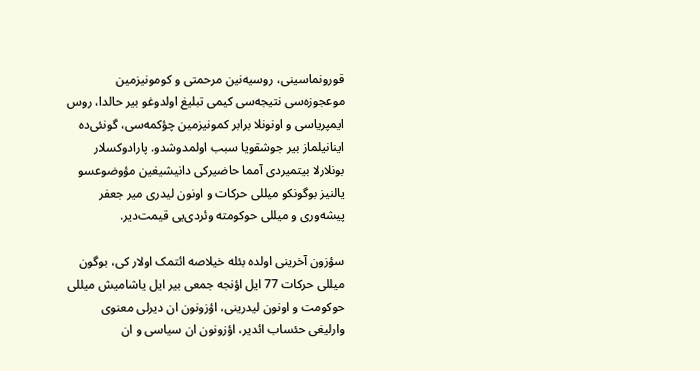قورونماسینی، روسیه‌نین مرحمتی و کومونیزمین موعجوزه‌سی نتیجه‌سی کیمی تبلیغ اولدوغو بیر حالدا، روس ایمپریاسی و اونونلا برابر کمونیزمین چؤکمه‌سی، گونئی‌ده اینانیلماز بیر جوشقویا سبب اولمدوشدو. پارادوکسلار بونلارلا بیتمیردی آمما حاضیرکی دانیشیغین مؤوضوعسو یالنیز بوگونکو میللی حرکات و اونون لیدری میر جعفر پیشه‌وری و میللی حوکومته وئردی‌یی قیمت‌دیر.

سؤزون آخرینی اولده بئله خیلاصه ائتمک اولار کی، بوگون میللی حرکات 77 ایل اؤنجه جمعی بیر ایل یاشامیش میللی حوکومت و اونون لیدرینی، اؤزونون ان دیرلی معنوی وارلیغی حئساب ائدیر، اؤزونون ان سیاسی و ان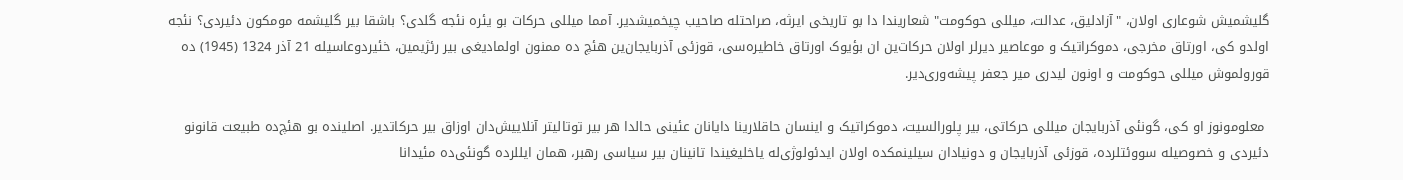گلیشمیش شوعاری اولان، "آزادلیق، عدالت، میللی حوکومت" شعاریندا دا بو تاریخی ایرثه، صراحتله صاحیب چیخمیشدیر. آمما میللی حرکات بو یئره نئجه گلدی؟ باشقا بیر گلیشمه مومکون دئیردی؟ نئجه اولدو کی، اورتاق مخرجی، دموکراتیک و موعاصیر دیرلر اولان حرکات‌ین ان بؤیوک اورتاق خاطیره‌سی، قوزئی آذربایجان‌ین هئچ ده ممنون اولمادیغی بیر رئژیمین، خئیردوعاسیله 21 آذر 1324 (1945) ده قورولموش میللی حوکومت و اونون لیدری میر جعفر پیشه‌وری‌دیر.

 معلومونوز او کی، گونئی آذربایجان میللی حرکاتی، بیر پلورالسیت، دموکراتیک و اینسان حاقلارینا دایانان عئینی حالدا هر بیر توتالیتر آنلاییش‌دان اوزاق بیر حرکاتدیر. اصلینده بو هئچ‌ده طبیعت قانونو دئیردی و خصوصیله سووئتلرده، قوزئی آذربایجان و دونیادان سیلینمکده اولان ایدئولوژی‌له یاخلیغیندا تانینان بیر سیاسی رهبر، همان ایللرده گونئی‌ده مئیدانا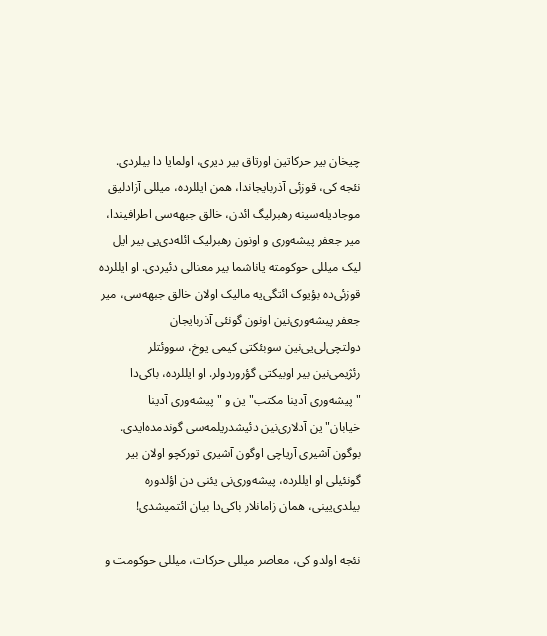چیخان بیر حرکاتین اورتاق بیر دیری، اولمایا دا بیلردی. نئجه کی، قوزئی آذربایجاندا، همن ایللرده، میللی آزادلیق موجادیله‌سینه رهبرلیگ ائدن، خالق جبهه‌سی اطرافیندا، میر جعفر پیشه‌وری و اونون رهبرلیک ائله‌دی‌یی بیر ایل لیک میللی حوکومته یاناشما بیر معنالی دئیردی. او ایللرده قوزئی‌ده بؤیوک ائتگی‌یه مالیک اولان خالق جبهه‌سی، میر جعفر پیشه‌وری‌نین اونون گونئی آذربایجان دولتچی‌لی‌یی‌نین سوبئکتی کیمی یوخ، سووئتلر رئژیمی‌نین بیر اوبیکتی گؤروردولر. او ایللرده، باکی‌دا "پیشه‌وری آدینا مکتب"ین و "پیشه‌وری آدینا خیابان"ین آدلاری‌نین دئیشدریلمه‌سی گوندمده‌ایدی. بوگون آشیری آریاچی اوگون آشیری تورکچو اولان بیر گونئیلی او ایللرده، پیشه‌وری‌نی یئنی دن اؤلدوره بیلدی‌یینی، همان زامانلار باکی‌دا بیان ائتمیشدی!

نئجه اولدو کی، معاصر میللی حرکات، میللی حوکومت و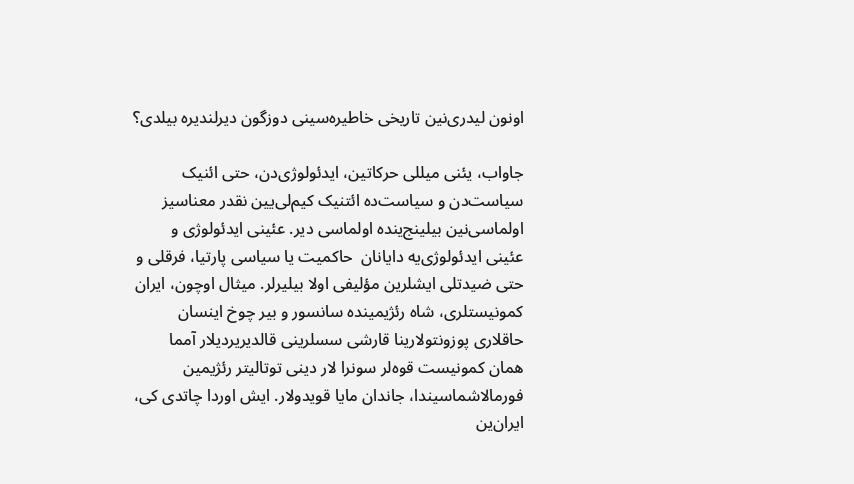اونون لیدری‌نین تاریخی خاطیره‌سینی دوزگون دیرلندیره بیلدی؟

جاواب، یئنی میللی حرکاتین، ایدئولوژی‌دن، حتی ائنیک سیاست‌دن و سیاست‌ده ائتنیک کیم‌لی‌یین نقدر معناسیز اولماسی‌نین بیلینج‌ینده اولماسی دیر. عئینی ایدئولوژی و عئینی ایدئولوژی‌یه دایانان  حاکمیت یا سیاسی پارتیا، فرقلی و حتی ضیدتلی ایشلرین مؤلیفی اولا بیلیرلر. میثال اوچون، ایران کمونیستلری، شاه رئژیمینده سانسور و بیر چوخ اینسان حاقلاری پوزونتولارینا قارشی سسلرینی قالدیریردیلار آمما همان کمونیست قوه‌لر سونرا لار دینی توتالیتر رئژیمین فورمالاشماسیندا، جاندان مایا قویدولار. ایش اوردا چاتدی کی، ایران‌ین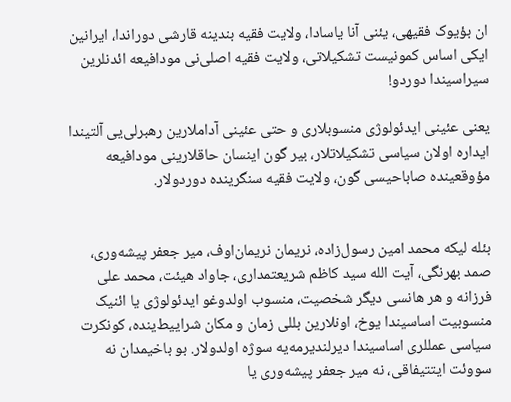ان بؤیوک فقیهی، یئنی آنا یاسادا، ولایت فقیه بندینه قارشی دوراندا، ایرانین ایکی اساس کمونیست تشکیلاتی، ولایت فقیه اصلی‌نی مودافیعه ائدنلرین سیراسیندا دوردو!

یعنی عئینی ایدئولوژی منسوبلاری و حتی عئینی آداملارین رهبرلی‌یی آلتیندا ایداره اولان سیاسی تشکیلاتلار، بیر گون اینسان حاقلارینی مودافیعه مؤوقعینده صاباحیسی گون، ولایت فقیه سنگرینده دوردولار.


بئله لیکه محمد امین رسول‌زاده، نریمان نریمان‌اوف، میر جعفر پیشه‌وری، صمد بهرنگی، آیت الله سید کاظم شریعتمداری، جاواد هیئت، محمد علی فرزانه و هر هانسی دیگر شخصیت، منسوب اولدوغو ایدئولوژی یا ائنیک منسوبیت اساسیندا یوخ، اونلارین بللی زمان و مکان شراییط‌ینده، کونکرت سیاسی عمللری اساسیندا دیرلندیرمه‌یه سوژه اولدولار. بو باخیمدان نه سووئت ایتتیفاقی، نه میر جعفر پیشه‌وری یا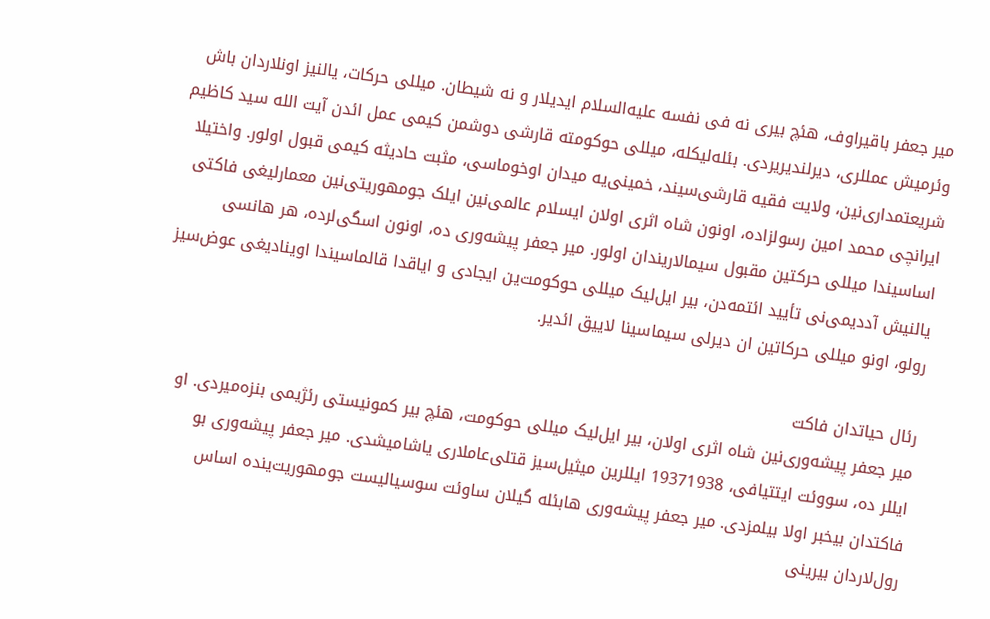میر جعفر باقیراوف، هئچ بیری نه فی نفسه علیه‌السلام ایدیلار و نه شیطان. میللی حرکات، یالنیز اونلاردان باش وئرمیش عمللری، دیرلندیریردی. بئله‌لیکله، میللی حوکومته قارشی دوشمن کیمی عمل ائدن آیت الله سید کاظیم شریعتمداری‌نین، ولایت فقیه قارشی‌سیند، خمینی‌یه میدان اوخوماسی، مثبت حادیثه کیمی قبول اولور. واختیلا ایرانچی محمد امین رسولزاده‌، اونون شاه اثری اولان ایسلام عالمی‌نین ایلک جومهوریتی‌نین معمارلیغی فاکتی اساسیندا میللی حرکتین مقبول سیمالاریندان اولور. میر جعفر پیشه‌وری ده، اونون اسگی‌لرده، هر هانسی یالنیش آددیمی‌نی تأیید ائتمه‌دن، بیر ایل‌لیک میللی حوکومت‌ین ایجادی و ایاقدا قالماسیندا اوینادیغی عوض‌سیز رولو، اونو میللی حرکاتین ان دیرلی سیماسینا لاییق ائدیر.

رئال حیاتدان فاکت
میر جعفر پیشه‌وری‌نین شاه اثری اولان، بیر ایل‌لیک میللی حوکومت، هئچ بیر کمونیستی رئژیمی بنزه‌میردی. او ایللر ده، سووئت ایتتیافی، 19371938 ایللرین میثیل‌سیز قتلی‌عاملاری یاشامیشدی. میر جعفر پیشه‌وری بو فاکتدان بیخبر اولا بیلمزدی. میر جعفر پیشه‌وری هابئله گیلان ساوئت سوسیالیست جومهوریت‌ینده اساس رول‌لاردان بیرینی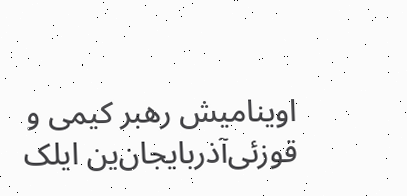اوینامیش رهبر کیمی و قوزئی‌آذربایجان‌ین ایلک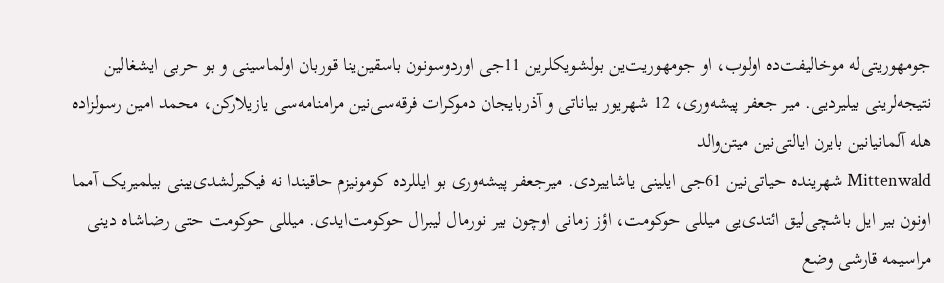جومهوریتی‌له موخالیفت‌ده اولوب، او جومهوریت‌ین بولشویکلرین 11جی اوردوسونون باسقین‌ینا قوربان اولماسینی و بو حربی ایشغالین نتیجه‌لرینی بیلیردیی. میر جعفر پیشه‌وری، 12 شهریور بیاناتی و آذربایجان دموکرات فرقه‌سی‌نین مرامنامه‌سی‌ یازیلارکن، محمد امین رسولزاده هله آلمانیانین بایرن ایالتی‌نین میتن‌والد
Mittenwald شهرینده حیاتی‌نین 61جی ایلینی یاشاییردی. میرجعفر پیشه‌وری بو ایللرده کومونیزم حاقیندا نه فیکیرلشدی‌یینی بیلمیریک آمما اونون بیر ایل باشچی‌لیق ائتدی‌یی میللی حوکومت، اؤز زمانی اوچون بیر نورمال لیبرال حوکومت‌ایدی. میللی حوکومت حتی رضاشاه دینی مراسیمه قارشی وضع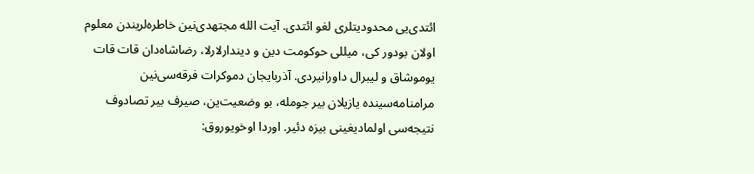ائتدی‌یی محدودیتلری لغو ائتدی. آیت الله مجتهدی‌نین خاطره‌لریندن معلوم اولان بودور کی، میللی حوکومت دین و دیندارلارلا، رضاشاه‌دان قات قات یوموشاق و لیبرال داورانیردی. آذربایجان دموکرات فرقه‌سی‌نین مرامنامه‌سینده یازیلان بیر جومله، بو وضعیت‌ین، صیرف بیر تصادوف نتیجه‌سی اولمادیغینی بیزه دئیر. اوردا اوخویوروق: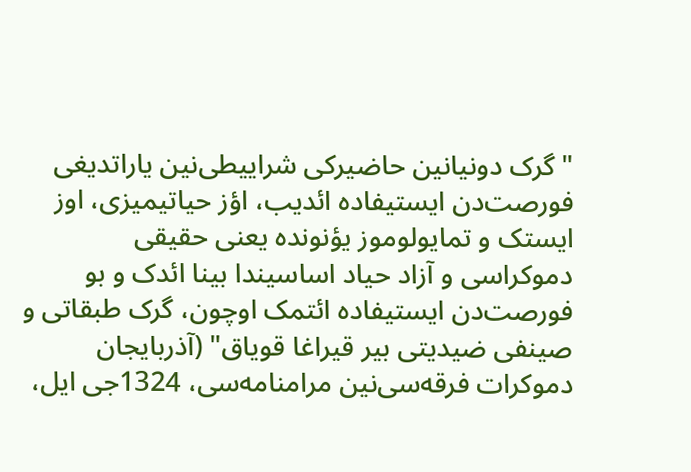"گرک دونیانین حاضیرکی شراییطی‌نین یاراتدیغی فورصت‌دن ایستیفاده ائدیب، اؤز حیاتیمیزی، اوز ایستک و تمایولوموز یؤنونده یعنی حقیقی دموکراسی و آزاد حیاد اساسیندا بینا ائدک و بو فورصت‌دن ایستیفاده ائتمک اوچون، گرک طبقاتی و صینفی ضیدیتی بیر قیراغا قویاق" (آذربایجان دموکرات فرقه‌سی‌نین مرامنامه‌سی، 1324جی ایل،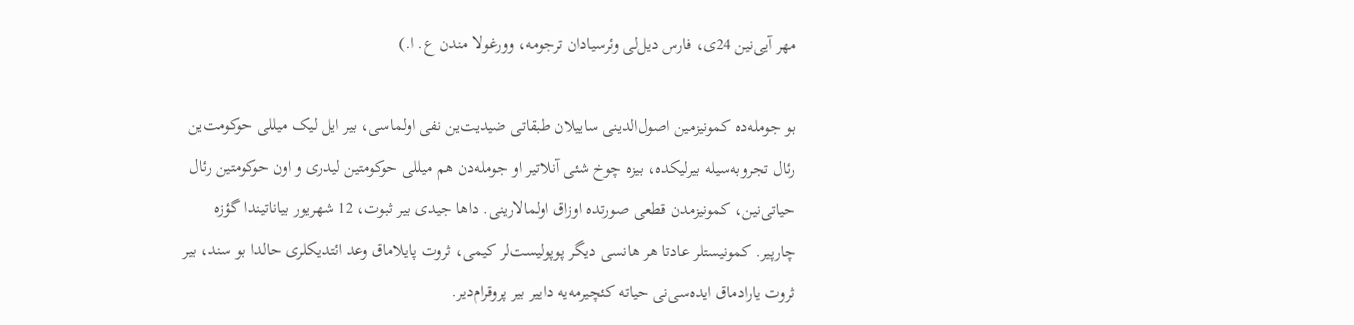مهر آیی‌نین 24ی، فارس دیل‌لی وئرسیادان ترجومه، وورغولا مندن ع. ا.)

بو جومله‌ده کمونیزمین اصول‌الدینی ساییلان طبقاتی ضیدیت‌ین نفی اولماسی، بیر ایل لیک میللی حوکومت‌ین رئال تجروبه‌سیله بیرلیکده، بیزه چوخ شئی آنلاتیر او جومله‌دن هم میللی حوکومتین لیدری و اون حوکومتین رئال حیاتی‌نین، کمونیزمدن قطعی صورتده اوزاق اولمالارینی. داها جیدی بیر ثبوت، 12 شهریور بیاناتیندا گؤزه چارپیر. کمونیستلر عادتا هر هانسی دیگر پوپولیست‌لر کیمی، ثروت پایلاماق وعد ائتدیکلری حالدا بو سند، بیر ثروت یارادماق ایده‌سی‌نی حیاته کئچیرمه‌یه داییر بیر پروقرام‌دیر.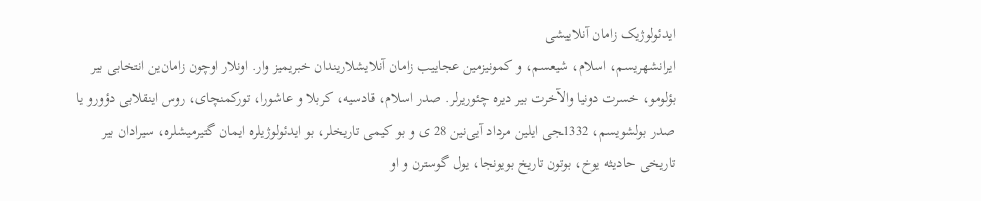ایدئولوژیک زامان آنلاییشی
ایرانشهریسم، اسلام، شیعسم، و کمونیزمین عجاییب زامان آنلایشلاریندان خبریمیز وار. اونلار اوچون زامان‌ین انتخابی بیر بؤلومو، خسرت دونیا والآخرت بیر دیره چئوریرلر. صدر اسلام، قادسیه، کربلا و عاشورا، تورکمنچای، روس اینقلابی دؤورو یا صدر بولشویسم، 1332ـجی ایلین مرداد آیی‌نین 28 ی و بو کیمی تاریخلر، بو ایدئولوژیلره ایمان گتیرمیشلره، سیرادان بیر تاریخی حادیثه یوخ، بوتون تاریخ بویونجا، یول گوسترن و او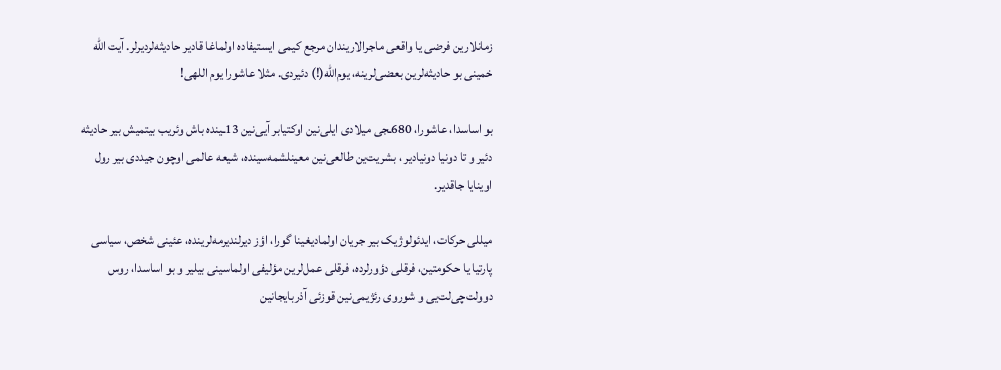زمانلارین فرضی یا واقعی ماجرالاریندان مرجع کیمی ایستیفاده اولماغا قادیر حادیثه‌لردیرلر. آیت الله خمینی بو حادیثه‌لرین بعضی‌لرینه، یوم‌الله(!) دئیردی. مثلا عاشورا یوم اللهی!

بو اساسدا، عاشورا، 680ـجی میلادی ایلی‌نین اوکتیابر آیی‌نین 13ـینده باش وئریب بیتمیش بیر حادیثه دئیر و تا دونیا دونیادیر ، بشریت‌ین طالعی‌نین معینلشمه‌سینده، شیعه عالمی اوچون جیددی بیر رول اوینایا جاقدیر.

میللی حرکات، ایدئولوژیک بیر جریان اولمادیغینا گورا، اؤز دیرلندیرمه‌لرینده، عئینی شخص، سیاسی پارتیا یا حکومتین، فرقلی دؤورلرده، فرقلی عمل‌لرین مؤلیفی اولماسینی بیلیر و بو اساسدا، روس دوولت‌چی‌لت‌یی و شوروی رئژیمی‌نین قوزئی آذربایجانین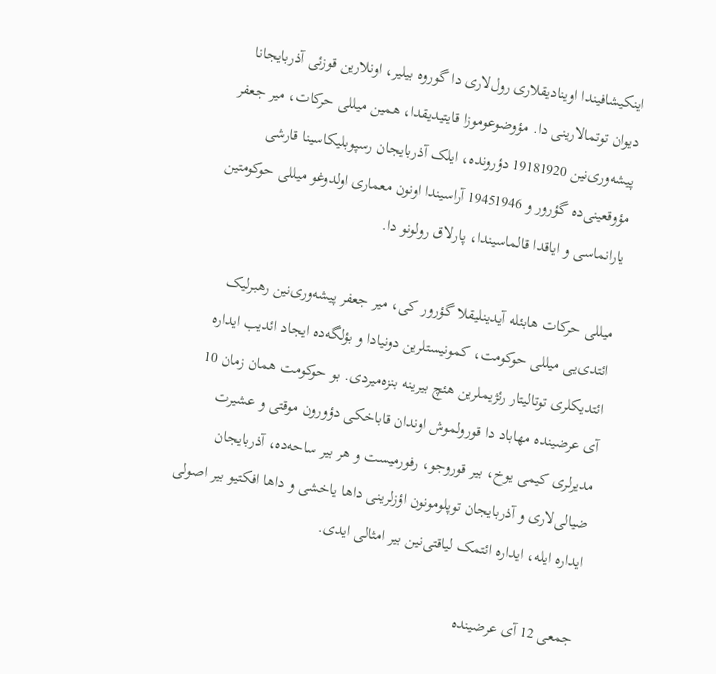اینکیشافیندا اوینادیقلاری رول‌لاری دا گوروه بیلیر، اونلارین قوزئی آذربایجانا دیوان توتمالارینی دا. مؤوضوعوموزا قایتیدیقدا، همین میللی حرکات، میر جعفر پیشه‌وری‌نین 19181920 دؤرونده، ایلک آذربایجان رسپوبلیکاسینا قارشی مؤوقعینی‌ده گؤرور و 19451946 آراسیندا اونون معماری اولدوغو میللی حوکومتین یارانماسی و ایاقدا قالماسیندا، پارلاق رولونو دا.

میللی حرکات هابئله آیدینلیقلا گؤرور کی، میر جعفر پیشه‌وری‌نین رهبرلیک ائتدی‌یی میللی حوکومت، کمونیستلرین دونیادا و بؤلگه‌ده ایجاد ائدیب ایداره ائتدیکلری توتالیتار رئژیملرین هئچ بیرینه بنزه‌میردی. بو حوکومت همان زمان 10 آی عرضینده مهاباد دا قورولموش اوندان قاباخکی دؤورون موقتی و عشیرت مدیرلری کیمی یوخ، بیر قوروجو، رفورمیست و هر بیر ساحه‌ده، آذربایجان ضیالی‌لاری و آذربایجان توپلومونون اؤزلرینی داها یاخشی و داها افکتیو بیر اصولی ایداره ایله، ایداره ائتمک لیاقتی‌نین بیر امثالی ایدی.

جمعی 12 آی عرضینده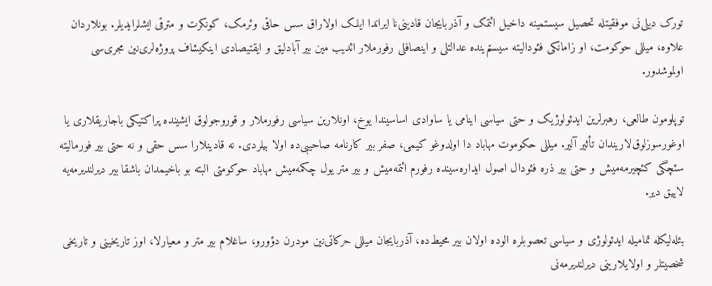تورک دیلی‌نی موفقیتله تحصیل سیستمینه داخیل ائتمک و آذربایجان قادینی‌نا ایراندا ایلک اولاراق سس حاقی وئرمک، کونکرت و مترقی ایشلرایدیلر. بونلاردان علاوه، میللی حوکومت، او زامانکی فئودالیته سیستم‌ینده عدالتلی و اینصافلی رفورملار ائدیب مین بیر آبادلیق و ایقتیصادی اینکیشاف پروژه‌لری‌نین مجری‌سی اولموشدور.

توپلومون طالعی، رهبرلرین ایدئولوژیک و حتی سیاسی اینامی یا ساوادی اساسیندا یوخ، اونلارین سیاسی رفورملار و قوروجولوق ایشینده پراکتیکی باجاریقلاری یا اوغورسوزلوق‌لاریندان تأثیر آلیر. میللی حکوموت مهاباد دا اولدوغو کیمی، صفر بیر کارنامه صاحیبی‌ده اولا بیلردی. نه قادینلارا سس حقی و نه حتی بیر فورمالیته سئچگی کئچیرمه‌میش و حتی بیر ذره فئودال اصول ایداره‌سینده رفورم ائتمه‌میش و بیر متر یول چکمه‌میش مهاباد حوکومتی البته بو باخیمدان باشقا بیر دیرلندیرمه‌یه لاییق دیر.

بئله‌لیکله تمامیله ایدئولوژی و سیاسی تعصوبلره الوده اولان بیر محیط‌ده، آذربایجان میللی حرکاتی‌نین مودرن دؤورو، ساغلام بیر متر و معیارلا، اوز تاریخینی و تاریخی شخصیتلر و اولایلارینی دیرلندیرمه‌نی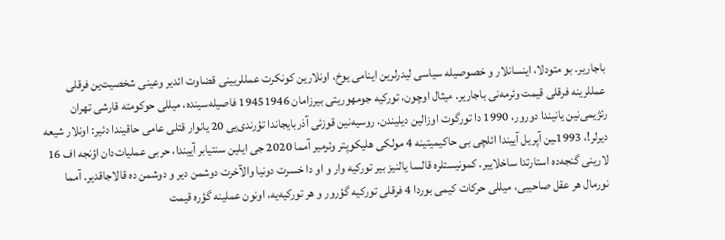باجاریر. بو متودلا، اینسانلار و خصوصیله سیاسی لیدرلرین اینامی یوخ، اونلارین کونکرت عمللریینی قضاوت ائدیر وعینی شخصیت‌ین فرقلی عمللرینه فرقلی قیمت وئرمه‌نی باجاریر. میثال اوچون، تورکیه جومهوریتی بیرزامان 19451946 فاصیله‌سینده، میللی حوکومته قارشی تهران رئژیمی‌نین یانیندا دورور، 1990 دا تورگوت اوزالین دیلیندن، روسیه‌نین قوزئی آذربایجاندا تؤرندی‌یی 20 یانوار قتلی عامی حاقیندا دئیر: اونلار شیعه دیرلر!، 1993ـین آپریل آییندا ائلچی بی حاکیمیتینه 4 مولکی هلیکوپتر وئرمیر آمما 2020 جی ایلین سنتیابر آییندا، حربی عملیات‌دان اؤنجه اف 16 لارینی گنجه‌ده استارتدا ساخلاییر. کمونیستلره قالسا یالنیز بیر تورکیه وار و او دا خسرت دونیا والآخرت دوشمن دیر و دوشمن ده قالاجاقدیر. آمما نورمال هر عقل صاحیبی، میللی حرکات کیمی بوردا 4 فرقلی تورکیه گؤرور و هر تورکیه‌یه، اونون عملینه گؤره قیمت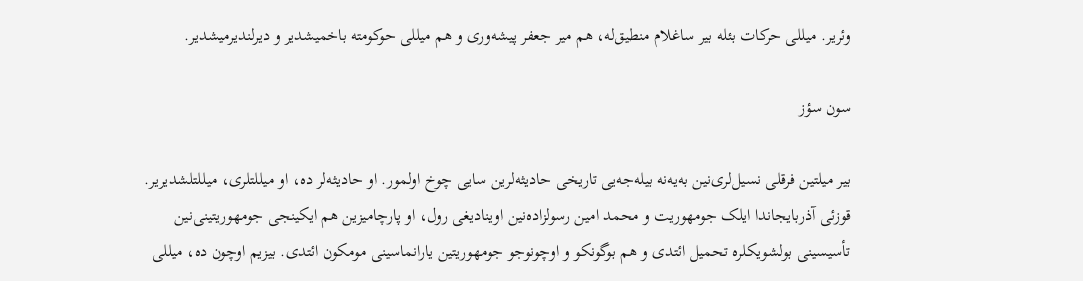وئریر. میللی حرکات بئله بیر ساغلام منطیق‌له، هم میر جعفر پیشه‌وری و هم میللی حوکومته باخمیشدیر و دیرلندیرمیشدیر.

سون سؤز

بیر میلتین فرقلی نسیل‌لری‌نین به‌یه‌نه بیله‌جه‌یی تاریخی حادیثه‌لرین سایی چوخ اولمور. او حادیثه‌لر ده، او میللتلری، میللتلشدیریر. قوزئی آذربایجاندا ایلک جومهوریت و محمد امین رسولزاده‌نین اوینادیغی رول، او پارچامیزین هم ایکینجی جومهوریتینی‌نین تأسیسینی بولشویکلره تحمیل ائتدی و هم بوگونکو و اوچونوجو جومهوریتین یارانماسینی مومکون ائتدی. بیزیم اوچون ده، میللی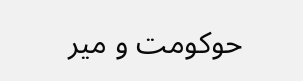حوکومت و میر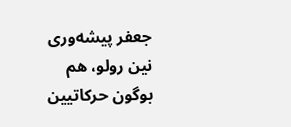جعفر پیشه‌وری نین رولو، هم بوگون حرکاتیین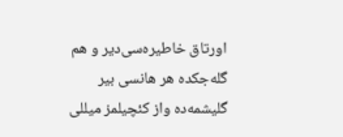اورتاق خاطیره‌سی‌دیر و هم گله‌جکده هر هانسی بیر گلیشمه‌ده واز کئچیلمز میللی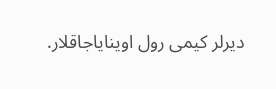دیرلر کیمی رول اوینایاجاقلار.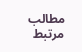مطالب مرتبط